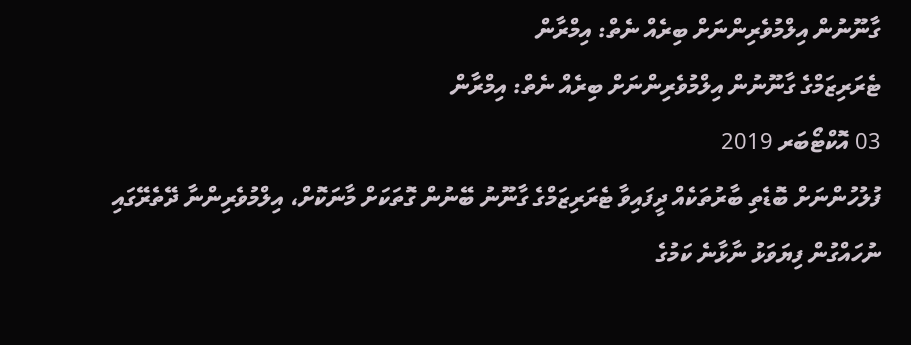ގާނޫނުން އިލްމުވެރިންނަށް ބިރެއް ނެތް: އިމްރާން
ޓެރަރިޒަމްގެ ގާނޫނުން އިލްމުވެރިންނަށް ބިރެއް ނެތް: އިމްރާން
03 އޮކްޓޯބަރ 2019
ފުލުހުންނަށް ބޮޑެތި ބާރުތަކެއް ދީފައިވާ ޓެރަރިޒަމްގެ ގާނޫނު ބޭނުން ގޮތަކަށް މާނަކޮށް، އިލްމުވެރިންނާ ދޭތެރޭގައި ނުހައްގުން ފިޔަވަޅު ނާޅާނެ ކަމުގެ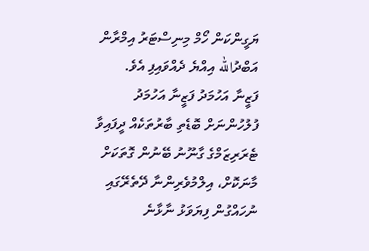ޔަގީންކަން ހޯމް މިނިސްޓަރު އިމްރާން އަބްދުالله އިއްޔެ ދެއްވައިފި އެވެ.
ފަޒީނާ އަހުމަދު ފަޒީނާ އަހުމަދު
ފުލުހުންނަށް ބޮޑެތި ބާރުތަކެއް ދީފައިވާ ޓެރަރިޒަމްގެ ގާނޫނު ބޭނުން ގޮތަކަށް މާނަކޮށް، އިލްމުވެރިންނާ ދޭތެރޭގައި ނުހައްގުން ފިޔަވަޅު ނާޅާނެ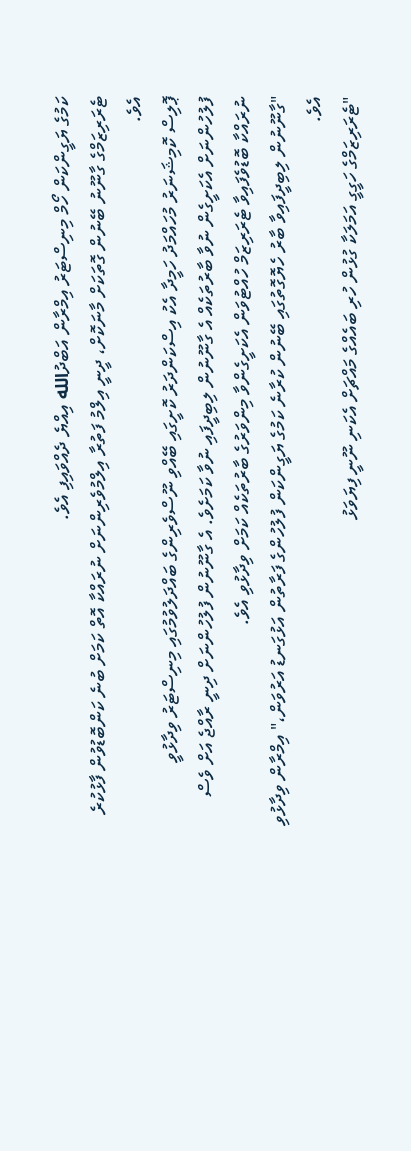ކަމުގެ ޔަގީންކަން ހޯމް މިނިސްޓަރު އިމްރާން އަބްދުالله އިއްޔެ ދެއްވައިފި އެވެ.
ޓެރަރިޒަމްގެ ގާނޫނު ބޭނުން ގޮތަކަށް މާނަކޮށް، ދީނީ އިލްމު ފަތުރާ އިލްމުވެރިންނަށް ނުރައްކާ އޮތް ކަމަށް ބުނެ ކަންބޮޑުވުން ފާޅުކުރެ އެވެ.
ޕޮލިސް ކޮމިޝަނަރު މުހައްމަދު ހަމީދާ އެކު އިސްކަންދަރު ކޮށީގައި ބޭއްވި ނޫސްވެރިންގެ ބައްދަލުވުމުގައި މިނިސްޓަރު ވިދާޅުވީ ފުލުހުންނަށް އެކަށީގެން ނުވާ ބާރުތަކެއް އެ ގާނޫނުން ލިބިދީފައި ނުވާ ކަމަށެވެ. އެ ގާނޫނުން ފުލުހުންނަށް ދިނީ ރާއްޖެ އަށް ވެސް ނުރައްކާ ބޮޑުވެފައިވާ ޓެރަރިޒަމް ހުއްޓުވަން އެކަށީގެންވާ މިންވަރުގެ ބާރުތަކެއް ކަމަށް ވިދާޅުވި އެވެ.
"ގާނޫނުން ލިބިދީފައިވާ ބާރު ހެޔޮގޮތުގައި ބޭނުން ކުރާނެ ކަމުގެ ޔަގީންކަން ފުލުހުންގެ ފަރާތުން އަޅުގަނޑު އަރުވަން،" އިމްރާން ވިދާޅުވި އެވެ.
"ޓެރަރިޒަމްގެ ހަގީގީ އަމަލަކާ ގުޅުން ހުރި ބައެއްގެ މައްޗަށް އެކަނި ނޫނީ ފިޔަވަޅު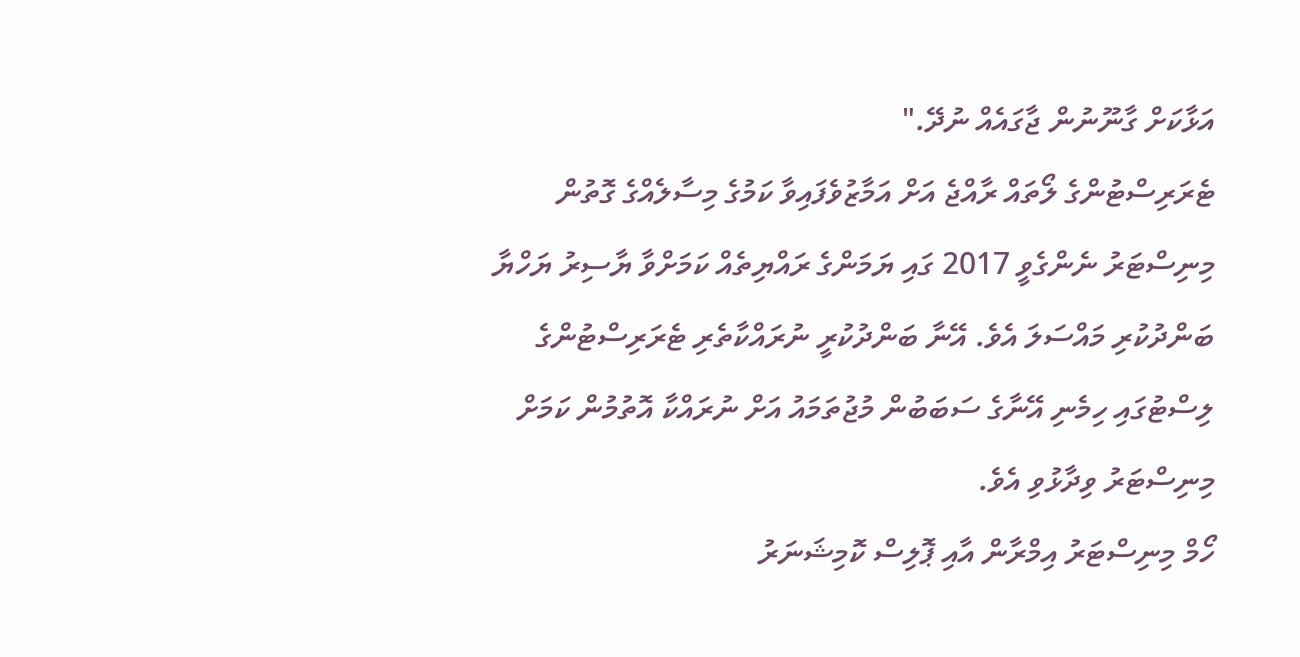އަޅާކަށް ގާނޫނުން ޖާގައެއް ނުދޭ."
ޓެރަރިސްޓުންގެ ލޯތައް ރާއްޖެ އަށް އަމާޒުވެފައިވާ ކަމުގެ މިސާލެއްގެ ގޮތުން މިނިސްޓަރު ނެންގެވީ 2017 ގައި ޔަމަންގެ ރައްޔިތެއް ކަމަށްވާ ޔާސިރު ޔަހްޔާ ބަންދުކުރި މައްސަލަ އެވެ. އޭނާ ބަންދުކުރީ ނުރައްކާތެރި ޓެރަރިސްޓުންގެ ލިސްޓުގައި ހިމެނި އޭނާގެ ސަބަބުން މުޖުތަމައު އަށް ނުރައްކާ އޮތުމުން ކަމަށް މިނިސްޓަރު ވިދާޅުވި އެވެ.
ހޯމް މިނިސްޓަރު އިމްރާން އާއި ޕޮލިސް ކޮމިޝަނަރު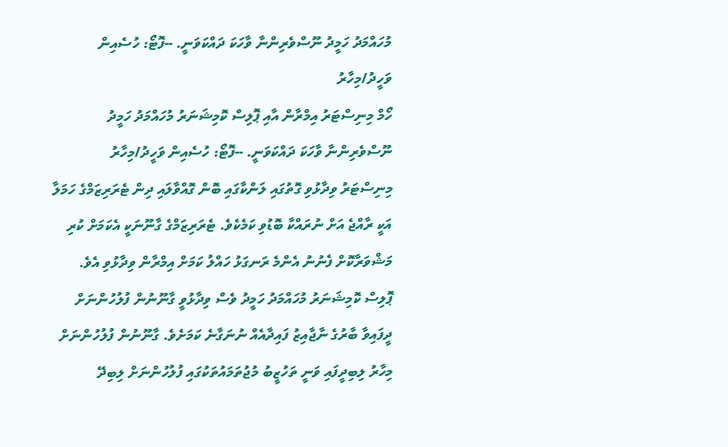މުހައްމަދު ހަމީދު ނޫސްވެރިންނާ ވާހަކަ ދައްކަވަނީ. --ފޮޓޯ: ހުސެއިން ވަހީދު/މިހާރު
ހޯމް މިނިސްޓަރު އިމްރާން އާއި ޕޮލިސް ކޮމިޝަނަރު މުހައްމަދު ހަމީދު ނޫސްވެރިންނާ ވާހަކަ ދައްކަވަނީ. --ފޮޓޯ: ހުސެއިން ވަހީދު/މިހާރު
މިނިސްޓަރު ވިދާޅުވި ގޮތުގައި ލަންކާގައި ބޮން ގޮއްވާލައި ދިން ޓެރަރިޒަމްގެ ހަމަލާ އަކީ ރާއްޖެ އަށް ނުރައްކާ ބޮޑުވި ކަމެކެވެ. ޓެރަރިޒަމްގެ ގާނޫނަކީ އެކަމަށް ކުރި މަޝްވަރާކޮށް ފެނުނު އެންމެ ރަނގަޅު ހައްލު ކަމަށް އިމްރާން ވިދާޅުވި އެވެ.
ޕޮލިސް ކޮމިޝަނަރު މުހައްމަދު ހަމީދު ވެސް ވިދާޅުވީ ގާނޫނުން ފުލުހުންނަށް ދީފައިވާ ބާރުގެ ނާޖާއިޒު ފައިދާއެއް ނުނަގާނެ ކަމަށެވެ. ގާނޫނުން ފުލުހުންނަށް މިހާރު ލިބިދީފައި ވަނީ ތަހުޒީބު މުޖުތަމައުތަކުގައި ފުލުހުންނަށް ލިބިދޭ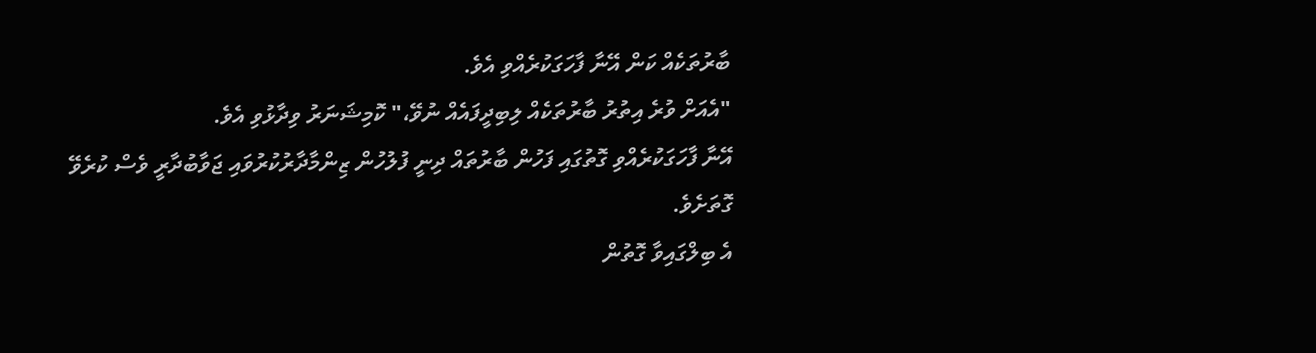ބާރުތަކެއް ކަން އޭނާ ފާހަގަކުރެއްވި އެވެ.
"އެއަށް ވުރެ އިތުރު ބާރުތަކެއް ލިބިދީފައެއް ނުވޭ،" ކޮމިޝަނަރު ވިދާޅުވި އެވެ.
އޭނާ ފާހަގަކުރެއްވި ގޮތުގައި ފަހުން ބާރުތައް ދިނީ ފުލުހުން ޒިންމާދާރުކުރުވައި ޖަވާބުދާރީ ވެސް ކުރެވޭ ގޮތަށެވެ.
އެ ބިލްގައިވާ ގޮތުން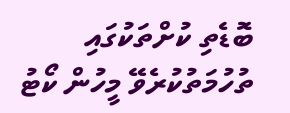ބޮޑެތި ކުށްތަކުގައި ތުހުމަތުކުރެވޭ މީހުން ކޯޓު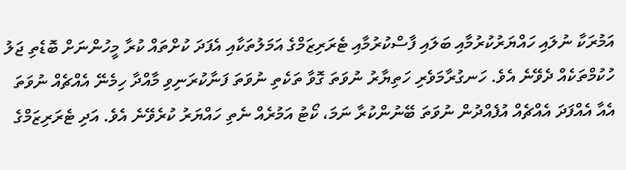އަމުރަކާ ނުލައި ހައްޔަރުކުރުމާއި ބަލައި ފާސްކުރުމާއި ޓެރަރިޒަމްގެ އަމަލުތަކާއި އެފަދަ ކުށްތައް ކުރާ މީހުންނަށް ބޮޑެތި ޖަލު ހުކުމްތަކެއް ދެވޭނެ އެވެ. ހަނގުރާމަވެރި ހަތިޔާރު ނުވަތަ ގޮވާ ތަކެތި ނުވަތަ ފަނާކުރަނިވި މާއްދާ ހިމެނޭ އެއްޗެއް ނުވަތަ އެއާ އެއްފަދަ އެއްޗެއް އުފެއްދުން ނުވަތަ ބޭނުންކުރާ ނަމަ، ކޯޓު އަމުރެއް ނެތި ހައްޔަރު ކުރެވޭނެ އެވެ. އަދި ޓެރަރިޒަމްގެ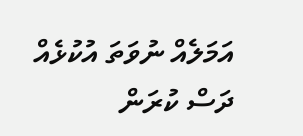އަމަލެއް ނުވަތަ އުކުޅެއް ދަސް ކުރަން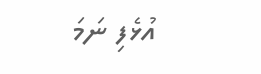އުޅެފި ނަމަ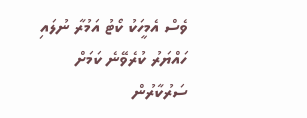ވެސް އެމީހަކު ކޯޓު އަމުރާ ނުލައި ހައްޔަރު ކުރެވޭނެ ކަމަށް ސަރުކާރުން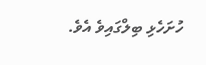ހުށަހެޅި ބިލްގައިވެ އެވެ.